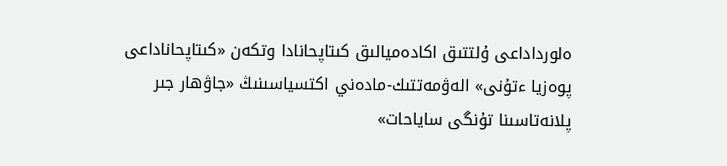ەلورداداعى ۇلتتىق اكادەميالىق كىتاپحانادا وتكەن «كىتاپحاناداعى پوەزيا ءتۇنى» الەۋمەتتىك-مادەني اكتسياسىنىڭ «جاۋھار جىر پلانەتاسىنا تۇنگى ساياحات»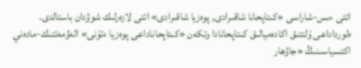اتتى ءىس-شاراسى «كىتاپحانا شاقىرادى, پوەزيا شاقىرادى» اتتى لازەرلىك شوۋدان باستالدى.
ەلورداداعى ۇلتتىق اكادەميالىق كىتاپحانادا وتكەن «كىتاپحاناداعى پوەزيا ءتۇنى» الەۋمەتتىك-مادەني اكتسياسىنىڭ «جاۋھار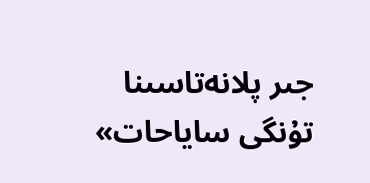جىر پلانەتاسىنا تۇنگى ساياحات»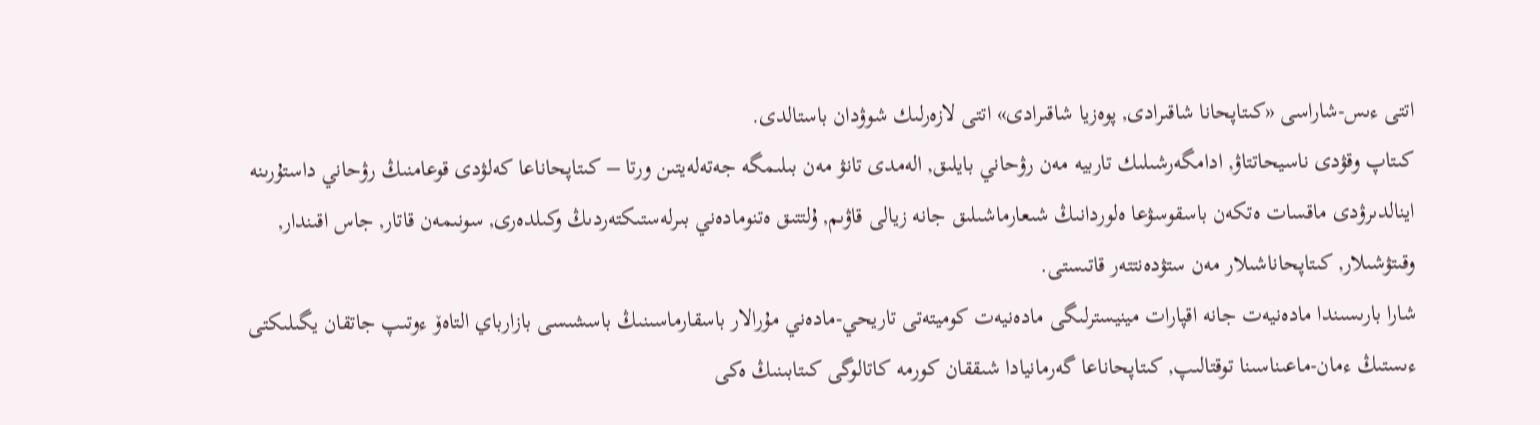اتتى ءىس-شاراسى «كىتاپحانا شاقىرادى, پوەزيا شاقىرادى» اتتى لازەرلىك شوۋدان باستالدى.
كىتاپ وقۋدى ناسيحاتتاۋ, ادامگەرشىلىك تاربيە مەن رۋحاني بايلىق, الەمدى تانۋ مەن بىلىمگە جەتەلەيتىن ورتا – كىتاپحاناعا كەلۋدى قوعامنىڭ رۋحاني داستۇرىنە اينالدىرۋدى ماقسات ەتكەن باسقوسۋعا ەلوردانىڭ شىعارماشىلىق جانە زيالى قاۋىم, ۇلتتىق ەتنومادەني بىرلەستىكتەردىڭ وكىلدەرى, سونىمەن قاتار, جاس اقىندار, وقىتۋشىلار, كىتاپحاناشىلار مەن ستۋدەنتتەر قاتىستى.
شارا بارىسىندا مادەنيەت جانە اقپارات مينيسترلىگى مادەنيەت كوميتەتى تاريحي-مادەني مۇرالار باسقارماسىنىڭ باسشىسى بازارباي التاەۆ ءوتىپ جاتقان يگىلىكتى ءىستىڭ ءمان-ماعىناسىنا توقتالىپ, كىتاپحاناعا گەرمانيادا شىققان كورمە كاتالوگى كىتابىنىڭ ەكى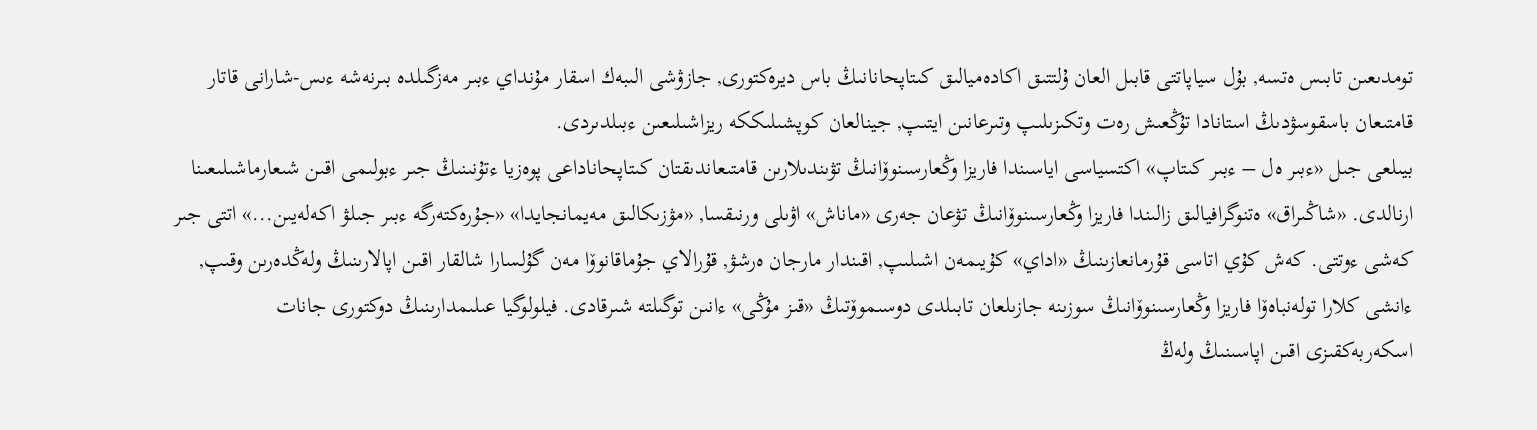تومدىعىن تابىس ەتسە, بۇل سياپاتتى قابىل العان ۇلتتىق اكادەميالىق كىتاپحانانىڭ باس ديرەكتورى, جازۋشى الىبەك اسقار مۇنداي ءبىر مەزگىلدە بىرنەشە ءىس-شارانى قاتار قامتىعان باسقوسۋدىڭ استانادا تۇڭعىش رەت وتكىزىلىپ وتىرعانىن ايتىپ, جينالعان كوپشىلىككە ريزاشىلىعىن ءبىلدىردى.
بيىلعى جىل «ءبىر ەل – ءبىر كىتاپ» اكتسياسى اياسىندا فاريزا وڭعارسىنوۆانىڭ تۋىندىلارىن قامتىعاندىقتان كىتاپحاناداعى پوەزيا ءتۇنىنىڭ جىر ءبولىمى اقىن شىعارماشىلىعىنا ارنالدى. «شاڭىراق» ەتنوگرافيالىق زالىندا فاريزا وڭعارسىنوۆانىڭ تۋعان جەرى «ماناش» اۋىلى ورنىقسا, «مۋزىكالىق مەيمانجايدا» «جۇرەكتەرگە ءبىر جىلۋ اكەلەيىن...» اتتى جىر كەشى ءوتتى. كەش كۇي اتاسى قۇرمانعازىنىڭ «اداي» كۇيىمەن اشىلىپ, اقىندار مارجان ەرشۋ, قۇرالاي جۇماقانوۆا مەن گۇلسارا شالقار اقىن اپالارىنىڭ ولەڭدەرىن وقىپ, ءانشى كلارا تولەنباەۆا فاريزا وڭعارسىنوۆانىڭ سوزىنە جازىلعان تابىلدى دوسىموۆتىڭ «قىز مۇڭى» ءانىن توگىلتە شىرقادى. فيلولوگيا عىلىمدارىنىڭ دوكتورى جانات اسكەربەكقىزى اقىن اپاسىنىڭ ولەڭ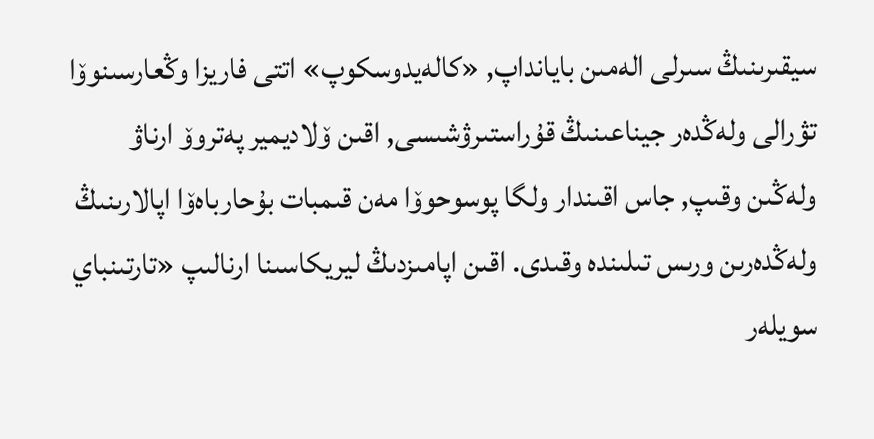سيقىرىنىڭ سىرلى الەمىن بايانداپ, «كالەيدوسكوپ» اتتى فاريزا وڭعارسىنوۆا تۋرالى ولەڭدەر جيناعىنىڭ قۇراستىرۋشىسى, اقىن ۆلاديمير پەتروۆ ارناۋ ولەڭىن وقىپ, جاس اقىندار ولگا پوسوحوۆا مەن قىمبات بۇحارباەۆا اپالارىنىڭ ولەڭدەرىن ورىس تىلىندە وقىدى. اقىن اپامىزدىڭ ليريكاسىنا ارنالىپ «تارتىنباي سويلەر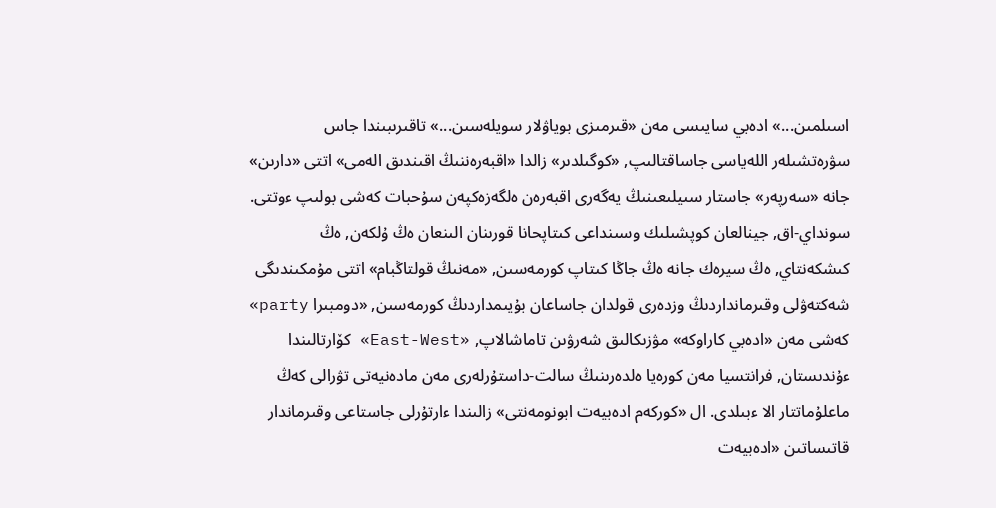اسىلمىن...» ادەبي سايىسى مەن «قىرمىزى بوياۋلار سويلەسىن...» تاقىرىبىندا جاس سۋرەتشىلەر اللەياسى جاساقتالىپ, «كوگىلدىر» زالدا «اقبەرەننىڭ اقىندىق الەمى» اتتى «دارىن» جانە «سەرپەر» جاستار سىيلىعىنىڭ يەگەرى اقبەرەن ەلگەزەكپەن سۇحبات كەشى بولىپ ءوتتى. سونداي-اق, جينالعان كوپشىلىك وسىنداعى كىتاپحانا قورىنان الىنعان ەڭ ۇلكەن, ەڭ كىشكەنتاي, ەڭ سيرەك جانە ەڭ جاڭا كىتاپ كورمەسىن, «مەنىڭ قولتاڭبام» اتتى مۇمكىندىگى شەكتەۋلى وقىرمانداردىڭ وزدەرى قولدان جاساعان بۇيىمداردىڭ كورمەسىن, «دومبىرا party» كەشى مەن «ادەبي كاراوكە» مۋزىكالىق شەرۋىن تاماشالاپ, «East-West» كۆارتالىندا ءۇندىستان, فرانتسيا مەن كورەيا ەلدەرىنىڭ سالت-داستۇرلەرى مەن مادەنيەتى تۋرالى كەڭ ماعلۇماتتار الا ءبىلدى. ال «كوركەم ادەبيەت ابونومەنتى» زالىندا ءارتۇرلى جاستاعى وقىرماندار قاتىساتىن «ادەبيەت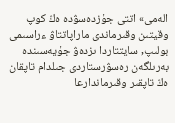الەمى» اتتى جۇزدەسۋدە ەڭ كوپ وقيتىن وقىرماندى ماراپاتتاۋ ءراسىمى بولىپ, سايتتاردا ىزدەۋ جۇيەسىندە بەرىلگەن رەسۋرستاردى جىلدام تاپقان ەڭ تاپقىر وقىرماندارعا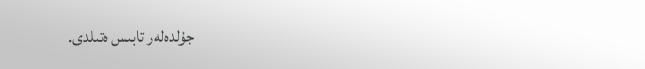جۇلدەلەر تابىس ەتىلدى.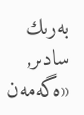بەرىك سادىر,
«ەگەمەن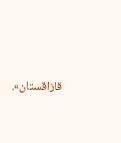قازاقستان».